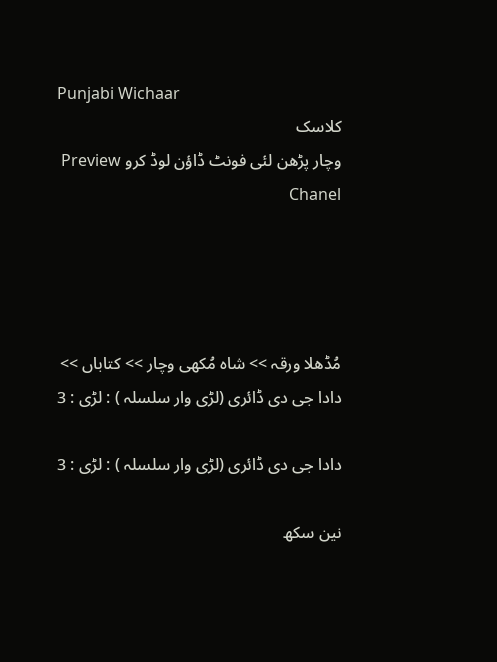Punjabi Wichaar
کلاسک
وچار پڑھن لئی فونٹ ڈاؤن لوڈ کرو Preview Chanel




مُڈھلا ورقہ >> شاہ مُکھی وچار >> کتاباں >> دادا جی دی ڈائری (لڑی وار سلسلہ ) : لڑی : 3

دادا جی دی ڈائری (لڑی وار سلسلہ ) : لڑی : 3

نین سکھ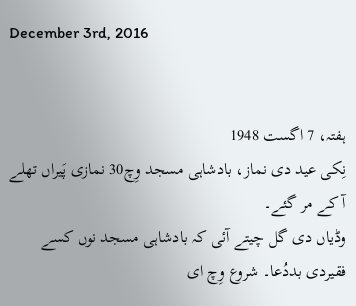December 3rd, 2016


ہفتہ، 7 اگست 1948
نِکی عید دی نماز، بادشاہی مسجد وِچ30 نمازی پَیراں تھلے آ کے مر گئے۔
وڈیاں دی گل چیتے آئی کہ بادشاہی مسجد نوں کسے فقیردی بددُعا۔ شروع وِچ ای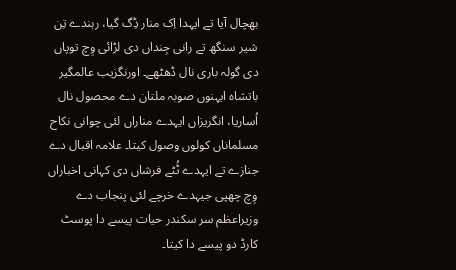بھچال آیا تے ایہدا اِک منار ڈِگ گیا، رہندے تِن شیر سنگھ تے رانی جِنداں دی لڑائی وِچ توپاں دی گولہ باری نال ڈھٹھے۔ اورنگزیب عالمگیر باتشاہ ایہنوں صوبہ ملتان دے محصول نال اُساریا، انگریزاں ایہدے مناراں لئی چوانی نکاح مسلماناں کولوں وصول کیتا۔ علامہ اقبال دے جنازے تے ایہدے ٹُٹے فرشاں دی کہانی اخباراں وِچ چھپی جیہدے خرچے لئی پنجاب دے وزیراعظم سر سکندر حیات پیسے دا پوسٹ کارڈ دو پیسے دا کیتا۔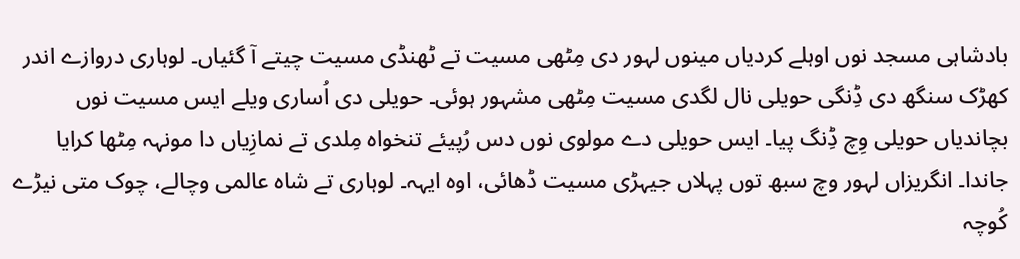بادشاہی مسجد نوں اوہلے کردیاں مینوں لہور دی مِٹھی مسیت تے ٹھنڈی مسیت چیتے آ گئیاں۔ لوہاری دروازے اندر کھڑک سنگھ دی ڈِنگی حویلی نال لگدی مسیت مِٹھی مشہور ہوئی۔ حویلی دی اُساری ویلے ایس مسیت نوں بچاندیاں حویلی وِچ ڈِنگ پیا۔ ایس حویلی دے مولوی نوں دس رُپیئے تنخواہ مِلدی تے نمازِیاں دا مونہہ مِٹھا کرایا جاندا۔ انگریزاں لہور وچ سبھ توں پہلاں جیہڑی مسیت ڈھائی، اوہ ایہہ۔ لوہاری تے شاہ عالمی وچالے، چوک متی نیڑے کُوچہ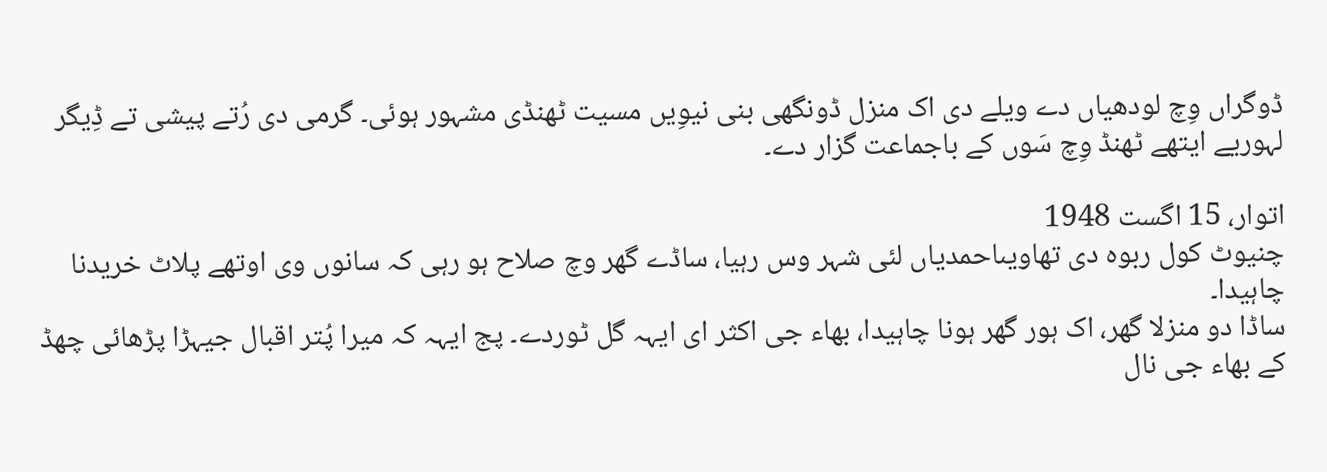ڈوگراں وِچ لودھیاں دے ویلے دی اک منزل ڈونگھی بنی نیوِیں مسیت ٹھنڈی مشہور ہوئی۔ گرمی دی رُتے پیشی تے ڈِیگر لہوریے ایتھے ٹھنڈ وِچ سَوں کے باجماعت گزار دے۔

اتوار، 15 اگست 1948
چنیوٹ کول ربوہ دی تھاویںاحمدیاں لئی شہر وس رہیا، ساڈے گھر وچ صلاح ہو رہی کہ سانوں وی اوتھے پلاٹ خریدنا چاہیدا۔
ساڈا دو منزلا گھر، اک ہور گھر ہونا چاہیدا، بھاء جی اکثر ای ایہہ گل ٹوردے۔ پج ایہہ کہ میرا پُتر اقبال جیہڑا پڑھائی چھڈ کے بھاء جی نال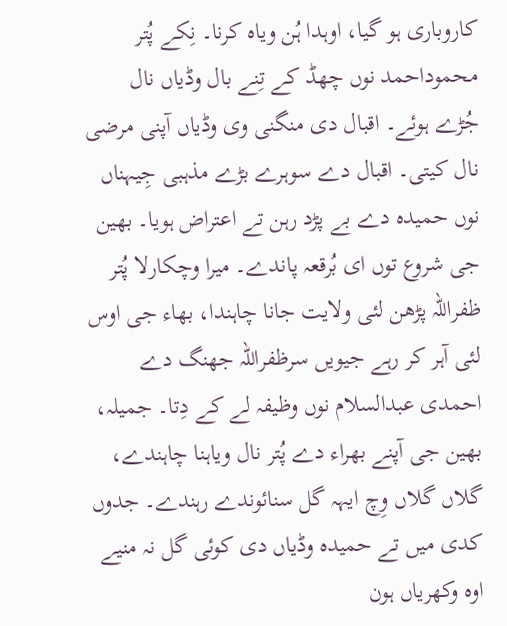کاروباری ہو گیا، اوہدا ہُن ویاہ کرنا۔ نِکے پُتر محموداحمد نوں چھڈ کے تِنے بال وڈیاں نال جُڑے ہوئے۔ اقبال دی منگنی وی وڈیاں آپنی مرضی نال کیتی۔ اقبال دے سوہرے بڑے مذہبی جِیہناں نوں حمیدہ دے بے پڑد رہن تے اعتراض ہویا۔ بھین جی شروع توں ای بُرقعہ پاندے۔ میرا وچکارلا پُتر ظفراللہ پڑھن لئی ولایت جانا چاہندا، بھاء جی اوس لئی آہر کر رہے جیویں سرظفراللہ جھنگ دے احمدی عبدالسلام نوں وظیفہ لے کے دِتا۔ جمیلہ، بھین جی آپنے بھراء دے پُتر نال ویاہنا چاہندے، گلاں گلاں وِچ ایہہ گل سنائوندے رہندے۔ جدوں کدی میں تے حمیدہ وڈیاں دی کوئی گل نہ منیے اوہ وکھریاں ہون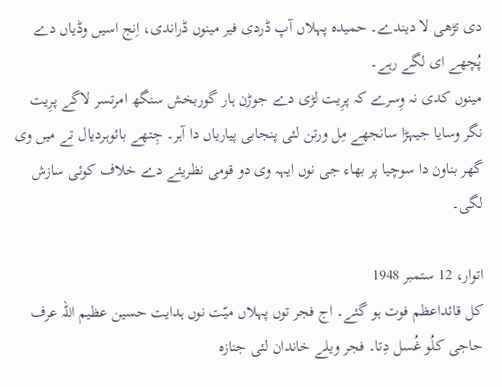دی تڑھی لا دیندے۔ حمیدہ پہلاں آپ ڈردی فیر مینوں ڈراندی، اِنج اسیں وڈیاں دے پُچھے ای لگے رہے۔
مینوں کدی نہ وِسرے کہ پرِیت لڑی دے جوڑن ہار گوربخش سنگھ امرتسر لاگے پرِیت نگر وسایا جیہڑا سانجھے مِل ورتن لئی پنجابی پیاریاں دا آہر۔ جِتھے بائوہردیال تے میں وی گھر بناون دا سوچیا پر بھاء جی نوں ایہہ وی دو قومی نظریئے دے خلاف کوئی سازش لگی۔

اتوار، 12 ستمبر 1948
کل قائداعظم فوت ہو گئے۔ اج فجر توں پہلاں میّت نوں ہدایت حسین عظیم اللہ عرف حاجی کلُو غُسل دِتا۔ فجر ویلے خاندان لئی جنازہ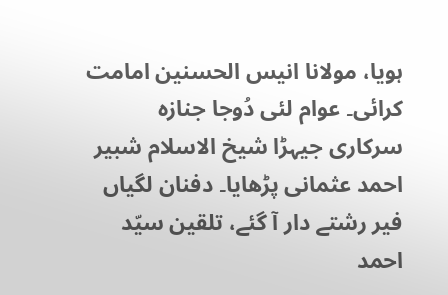ہویا، مولانا انیس الحسنین امامت کرائی۔ عوام لئی دُوجا جنازہ سرکاری جیہڑا شیخ الاسلام شبیر احمد عثمانی پڑھایا۔ دفنان لگیاں فیر رشتے دار آ گئے، تلقین سیّد احمد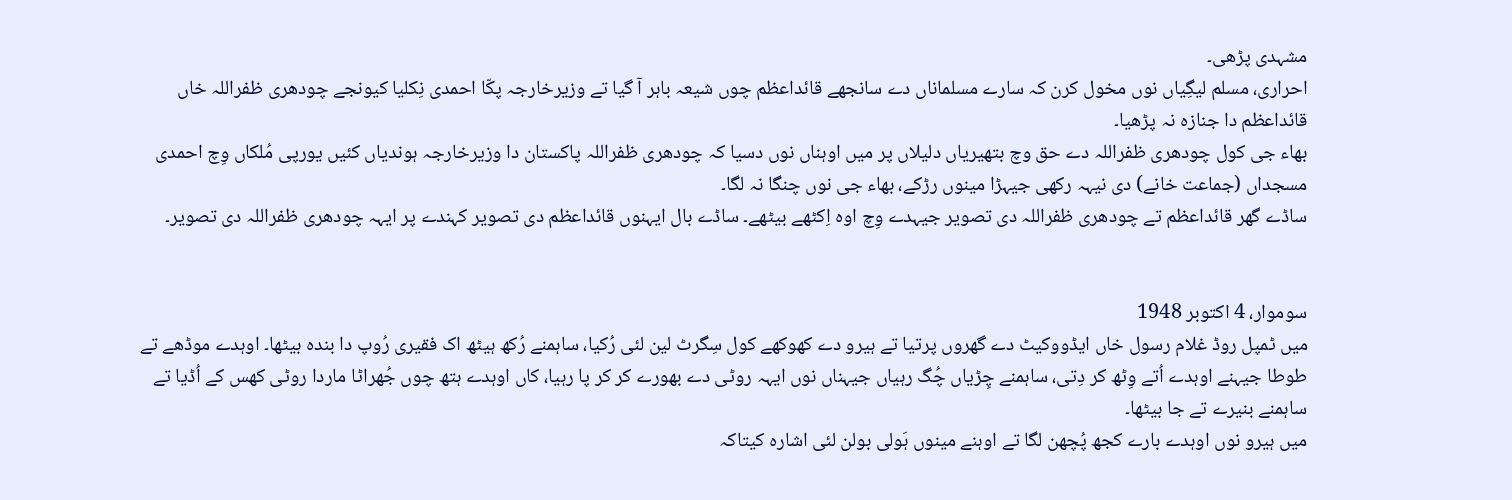مشہدی پڑھی۔
احراری، مسلم لیگِیاں نوں مخول کرن کہ سارے مسلماناں دے سانجھے قائداعظم چوں شیعہ باہر آ گیا تے وزیرخارجہ پکّا احمدی نِکلیا کیونجے چودھری ظفراللہ خاں قائداعظم دا جنازہ نہ پڑھیا۔
بھاء جی کول چودھری ظفراللہ دے حق وچ بتھیریاں دلیلاں پر میں اوہناں نوں دسیا کہ چودھری ظفراللہ پاکستان دا وزیرخارجہ ہوندیاں کئیں یورپی مُلکاں وِچ احمدی مسجداں (جماعت خانے) دی نیہہ رکھی جیہڑا مینوں رڑکے، بھاء جی نوں چنگا نہ لگا۔
ساڈے گھر قائداعظم تے چودھری ظفراللہ دی تصویر جیہدے وِچ اوہ اِکٹھے بیٹھے۔ ساڈے بال ایہنوں قائداعظم دی تصویر کہندے پر ایہہ چودھری ظفراللہ دی تصویر۔


سوموار، 4 اکتوبر 1948
میں ٹمپل روڈ غلام رسول خاں ایڈووکیٹ دے گھروں پرتیا تے ہیرو دے کھوکھے کول سِگرٹ لین لئی رُکیا، ساہمنے رُکھ ہیٹھ اک فقیری رُوپ دا بندہ بیٹھا۔ اوہدے موڈھے تے طوطا جیہنے اوہدے اُتے وِٹھ کر دِتی، ساہمنے چِڑیاں چُگ رہیاں جیہناں نوں ایہہ روٹی دے بھورے کر کر پا رہیا، کاں اوہدے ہتھ چوں جُھراٹا ماردا روٹی کھس کے اُڈیا تے ساہمنے بنیرے تے جا بیٹھا۔
میں ہیرو نوں اوہدے بارے کجھ پُچھن لگا تے اوہنے مینوں ہَولی بولن لئی اشارہ کیتاکہ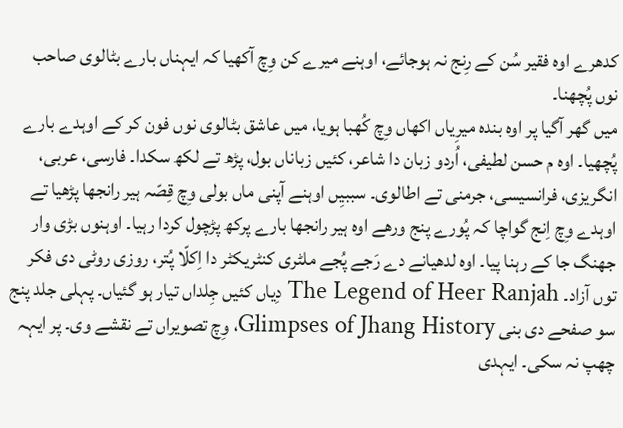کدھرے اوہ فقیر سُن کے رِنج نہ ہوجائے، اوہنے میرے کن وِچ آکھیا کہ ایہناں بارے بٹالوی صاحب نوں پُچھنا۔
میں گھر آگیا پر اوہ بندہ میرِیاں اکھاں وِچ کُھبا ہویا، میں عاشق بٹالوی نوں فون کر کے اوہدے بارے پُچھیا۔ اوہ م حسن لطیفی، اُردو زبان دا شاعر، کئیں زباناں بول، پڑھ تے لکھ سکدا۔ فارسی، عربی، انگریزی، فرانسیسی، جرمنی تے اطالوی۔ سببیِں اوہنے آپنی ماں بولی وِچ قِصّہ ہیر رانجھا پڑھیا تے اوہدے وِچ اِنج گواچا کہ پُورے پنج ورھے اوہ ہیر رانجھا بارے پرکھ پڑچول کردا رہیا۔ اوہنوں بڑی وار جھنگ جا کے رہنا پیا۔ اوہ لدھیانے دے رَجے پُجے ملٹری کنٹریکٹر دا اِکلّا پُتر، روزی روٹی دی فکر توں آزاد۔ The Legend of Heer Ranjah دِیاں کئیں جِلداں تیار ہو گئیاں۔ پہلی جلد پنج سو صفحے دی بنی Glimpses of Jhang History، وِچ تصویراں تے نقشے وی۔ پر ایہہ چھپ نہ سکی۔ ایہدی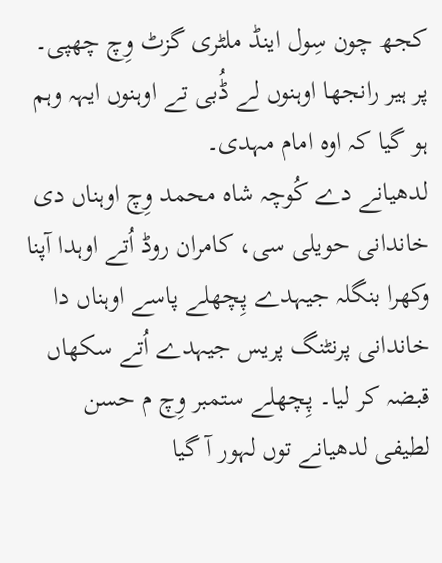کجھ چون سِول اینڈ ملٹری گزٹ وِچ چھپی۔ پر ہیر رانجھا اوہنوں لے ڈُبی تے اوہنوں ایہہ وہم ہو گیا کہ اوہ امام مہدی۔
لدھیانے دے کُوچہ شاہ محمد وِچ اوہناں دی خاندانی حویلی سی، کامران روڈ اُتے اوہدا آپنا وکھرا بنگلہ جیہدے پِچھلے پاسے اوہناں دا خاندانی پرنٹنگ پریس جیہدے اُتے سکھاں قبضہ کر لیا۔ پِچھلے ستمبر وِچ م حسن لطیفی لدھیانے توں لہور آ گیا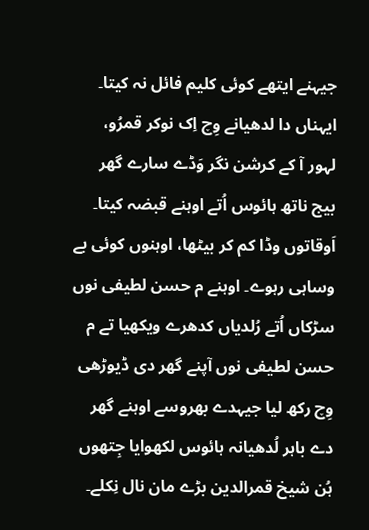جیہنے ایتھے کوئی کلیم فائل نہ کیتا۔ ایہناں دا لدھیانے وِچ اِک نوکر قمرُو، لہور آ کے کرشن نگر وَڈے سارے گھر بیج ناتھ ہائوس اُتے اوہنے قبضہ کیتا۔ اَوقاتوں وڈا کم کر بیٹھا، اوہنوں کوئی بے وساہی رہوے۔ اوہنے م حسن لطیفی نوں سڑکاں اُتے رُلدیاں کدھرے ویکھیا تے م حسن لطیفی نوں آپنے گھر دی ڈیوڑھی وِچ رکھ لیا جیہدے بھروسے اوہنے گھر دے باہر لُدھیانہ ہائوس لکھوایا جِتھوں ہُن شیخ قمرالدین بڑے مان نال نِکلے۔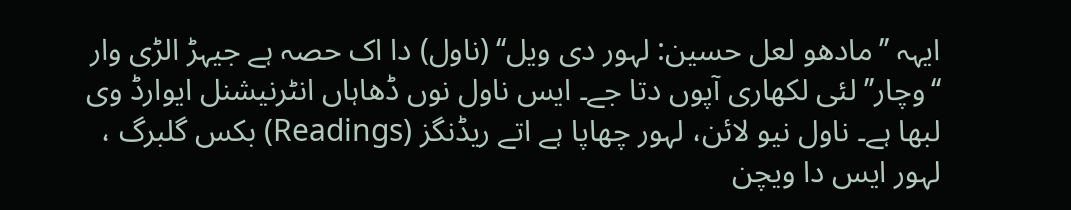ایہہ ’’مادھو لعل حسین: لہور دی ویل‘‘ (ناول) دا اک حصہ ہے جیہڑ الڑی وار ‘‘وچار’’ لئی لکھاری آپوں دتا جے۔ ایس ناول نوں ڈھاہاں انٹرنیشنل ایوارڈ وی لبھا ہے۔ ناول نیو لائن، لہور چھاپا ہے اتے ریڈنگز (Readings) بکس گلبرگ ، لہور ایس دا ویچن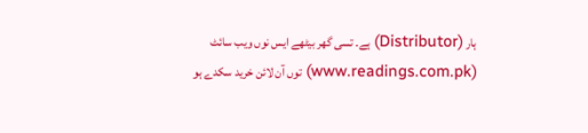ہار (Distributor) ہے۔ تسی گھر بیٹھے ایس نوں ویب سائٹ (www.readings.com.pk) توں آن لائن خرید سکدے ہو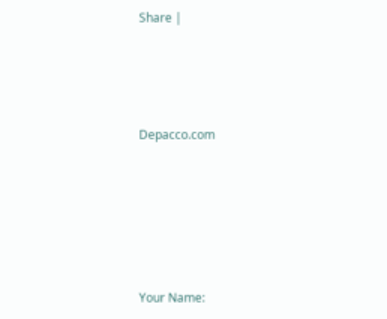Share |




Depacco.com






Your Name: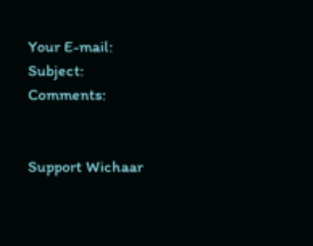Your E-mail:
Subject:
Comments:


Support Wichaar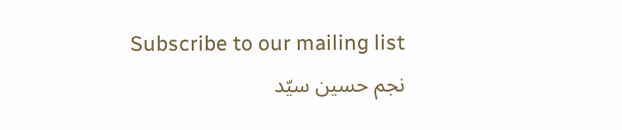Subscribe to our mailing list
نجم حسین سیّد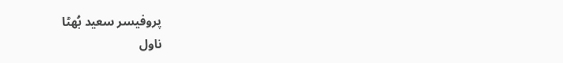پروفیسر سعید بُھٹا
ناول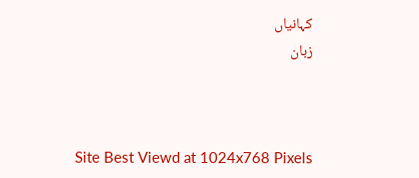کہانیاں
زبان



Site Best Viewd at 1024x768 Pixels